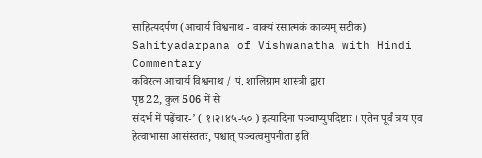साहित्यदर्पण (आचार्य विश्वनाथ - वाक्यं रसात्मकं काव्यम् सटीक)
Sahityadarpana of Vishwanatha with Hindi Commentary
कविरत्न आचार्य विश्वनाथ / पं. शालिग्राम शास्त्री द्वारा
पृष्ठ 22, कुल 506 में से
संदर्भ में पढ़ेंचार-’ ( १।२।४५-५० ) इत्यादिना पञ्चाप्युपदिष्टाः । एतेन पूर्वं त्रय एव हेत्वाभासा आसंस्ततः, पश्चात् पञ्चत्वमुपनीता इति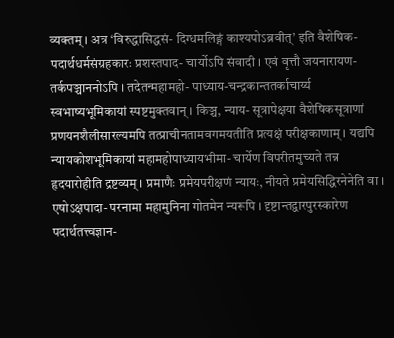व्यक्तम् । अत्र ‘विरुद्धासिद्धसं- दिग्धमलिङ्गं काश्यपोऽब्रवीत्’ इति वैशेषिक-पदार्थधर्मसंग्रहकारः प्रशस्तपाद- चार्योऽपि संवादी । एवं वृत्तौ जयनारायण-तर्कपञ्चाननोऽपि । तदेतन्महामहो- पाध्याय-चन्द्रकान्ततर्काचार्य्य स्वभाष्यभूमिकायां स्पष्टमुक्तवान् । किञ्च, न्याय- सूत्रापेक्षया वैशेषिकसूत्राणां प्रणयनशैलीसारल्यमपि तत्प्राचीनतामवगमयतीति प्रत्यक्षं परीक्षकाणाम् । यद्यपि न्यायकोशभूमिकायां महामहोपाध्यायभीमा- चार्येण विपरीतमुच्यते तन्न हृदयारोहीति द्रष्टव्यम् । प्रमाणैः प्रमेयपरीक्षणं न्यायः, नीयते प्रमेयसिद्धिरनेनेति वा । एषोऽक्षपादा- परनामा महामुनिना गोतमेन न्यरूपि । दृष्टान्तद्वारपुरस्कारेण पदार्थतत्त्वज्ञान-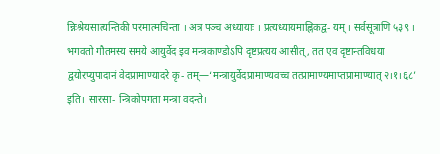न्निःश्रेयसात्यन्तिकी परमात्मचिन्ता । अत्र पञ्च अध्यायाः । प्रत्यध्यायमाह्निकद्व- यम् । सर्वसूत्राणि ५३९ । भगवतो गौतमस्य समये आयुर्वेद इव मन्त्रकाण्डोऽपि दृष्टप्रत्यय आसीत्, तत एव दृष्टान्तविधया द्वयोरप्युपादानं वेदप्रामाण्यादरे कृ- तम्—‘मन्त्रायुर्वेदप्रामाण्यवच्च तत्प्रामाण्यमाप्तप्रामाण्यात् २।१।६८’ इति। सारसा- न्त्रिकोपगता मन्त्रा वदन्ते।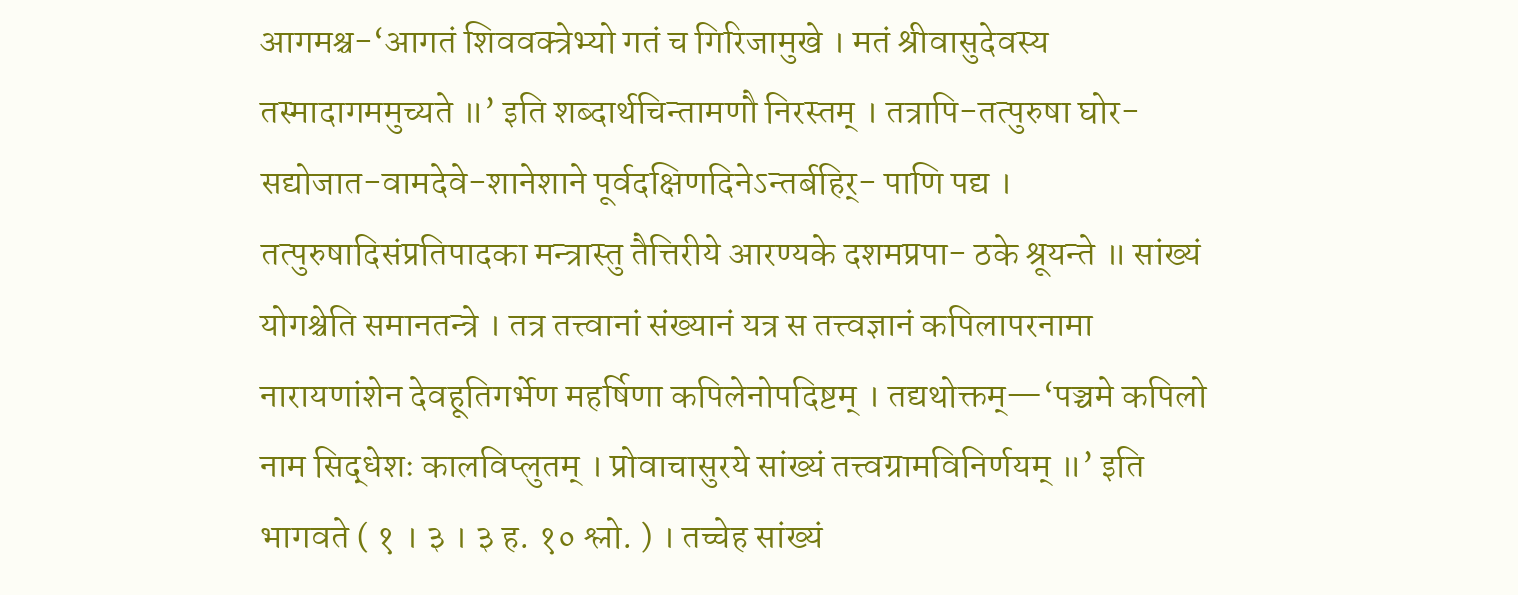आगमश्च-‘आगतं शिववक्त्रेभ्यो गतं च गिरिजामुखे । मतं श्रीवासुदेवस्य तस्मादागममुच्यते ॥’ इति शब्दार्थचिन्तामणौ निरस्तम् । तत्रापि-तत्पुरुषा घोर-सद्योजात-वामदेवे-शानेशाने पूर्वदक्षिणदिनेऽन्तर्बहिर्- पाणि पद्य । तत्पुरुषादिसंप्रतिपादका मन्त्रास्तु तैत्तिरीये आरण्यके दशमप्रपा- ठके श्रूयन्ते ॥ सांख्यं योगश्चेति समानतन्त्रे । तत्र तत्त्वानां संख्यानं यत्र स तत्त्वज्ञानं कपिलापरनामा नारायणांशेन देवहूतिगर्भेण महर्षिणा कपिलेनोपदिष्टम् । तद्यथोक्तम्—‘पञ्चमे कपिलो नाम सिद्धेशः कालविप्लुतम् । प्रोवाचासुरये सांख्यं तत्त्वग्रामविनिर्णयम् ॥’ इति भागवते ( १ । ३ । ३ ह. १० श्लो. ) । तच्चेह सांख्यं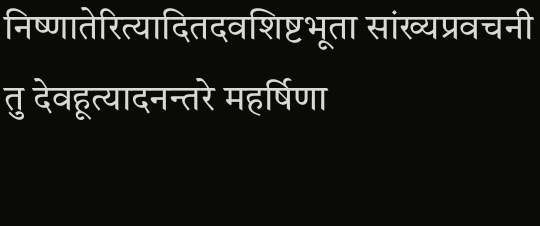निष्णातेरित्यादितदवशिष्टभूता सांख्यप्रवचनी तु देवहूत्यादनन्तरे महर्षिणा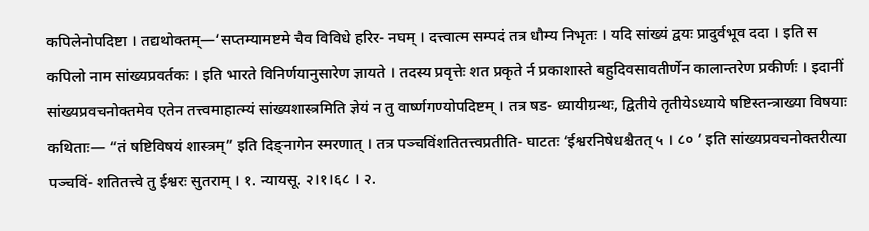कपिलेनोपदिष्टा । तद्यथोक्तम्—‘सप्तम्यामष्टमे चैव विविधे हरिर- नघम् । दत्त्वात्म सम्पदं तत्र धौम्य निभृतः । यदि सांख्यं द्वयः प्रादुर्वभूव ददा । इति स कपिलो नाम सांख्यप्रवर्तकः । इति भारते विनिर्णयानुसारेण ज्ञायते । तदस्य प्रवृत्तेः शत प्रकृते र्न प्रकाशास्ते बहुदिवसावतीर्णेन कालान्तरेण प्रकीर्णः । इदानीं सांख्यप्रवचनोक्तमेव एतेन तत्त्वमाहात्म्यं सांख्यशास्त्रमिति ज्ञेयं न तु वार्ष्णगण्योपदिष्टम् । तत्र षड- ध्यायीग्रन्थः, द्वितीये तृतीयेऽध्याये षष्टिस्तन्त्राख्या विषयाः कथिताः— “तं षष्टिविषयं शास्त्रम्” इति दिङ्नागेन स्मरणात् । तत्र पञ्चविंशतितत्त्वप्रतीति- घाटतः ‘ईश्वरनिषेधश्चैतत् ५ । ८० ’ इति सांख्यप्रवचनोक्तरीत्या पञ्चविं- शतितत्त्वे तु ईश्वरः सुतराम् । १. न्यायसू. २।१।६८ । २.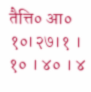तैत्ति० आ० १०।२७।१ । १० । ४० । ४